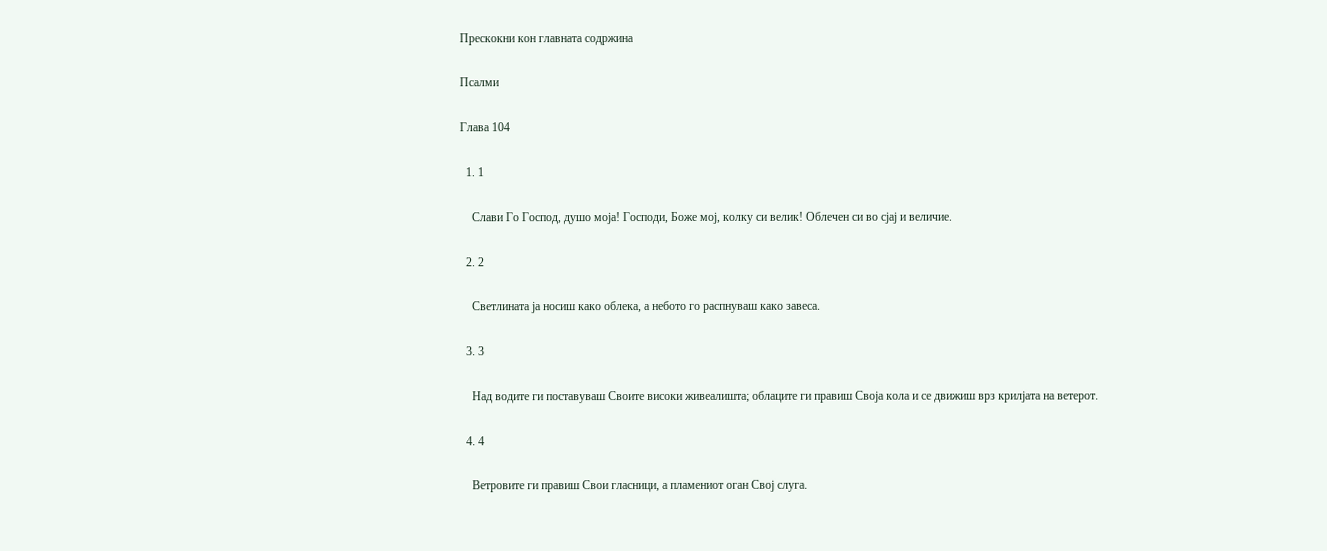Прескокни кон главната содржина

Псалми

Глава 104

  1. 1

    Слави Го Господ, душо моја! Господи, Боже мој, колку си велик! Облечен си во сјај и величие.

  2. 2

    Светлината ја носиш како облека, а небото го распнуваш како завеса.

  3. 3

    Над водите ги поставуваш Своите високи живеалишта; облаците ги правиш Своја кола и се движиш врз крилјата на ветерот.

  4. 4

    Ветровите ги правиш Свои гласници, а пламениот оган Свој слуга.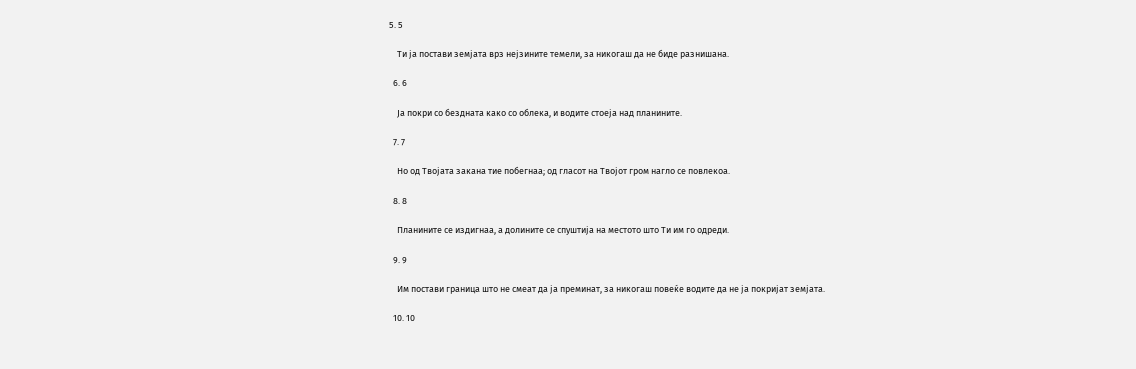5. 5

    Ти ја постави земјата врз нејзините темели, за никогаш да не биде разнишана.

  6. 6

    Ја покри со бездната како со облека, и водите стоеја над планините.

  7. 7

    Но од Твојата закана тие побегнаа; од гласот на Твојот гром нагло се повлекоа.

  8. 8

    Планините се издигнаа, а долините се спуштија на местото што Ти им го одреди.

  9. 9

    Им постави граница што не смеат да ја преминат, за никогаш повеќе водите да не ја покријат земјата.

  10. 10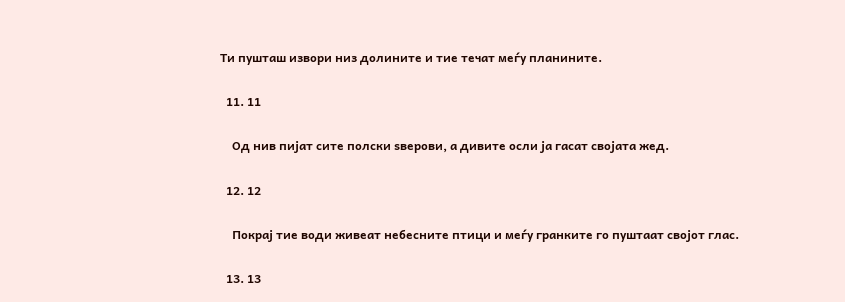Ти пушташ извори низ долините и тие течат меѓу планините.

  11. 11

    Од нив пијат сите полски ѕверови, а дивите осли ја гасат својата жед.

  12. 12

    Покрај тие води живеат небесните птици и меѓу гранките го пуштаат својот глас.

  13. 13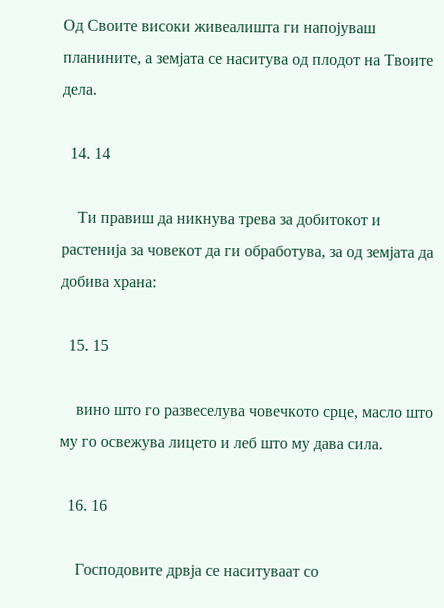Од Своите високи живеалишта ги напојуваш планините, а земјата се наситува од плодот на Твоите дела.

  14. 14

    Ти правиш да никнува трева за добитокот и растенија за човекот да ги обработува, за од земјата да добива храна:

  15. 15

    вино што го развеселува човечкото срце, масло што му го освежува лицето и леб што му дава сила.

  16. 16

    Господовите дрвја се наситуваат со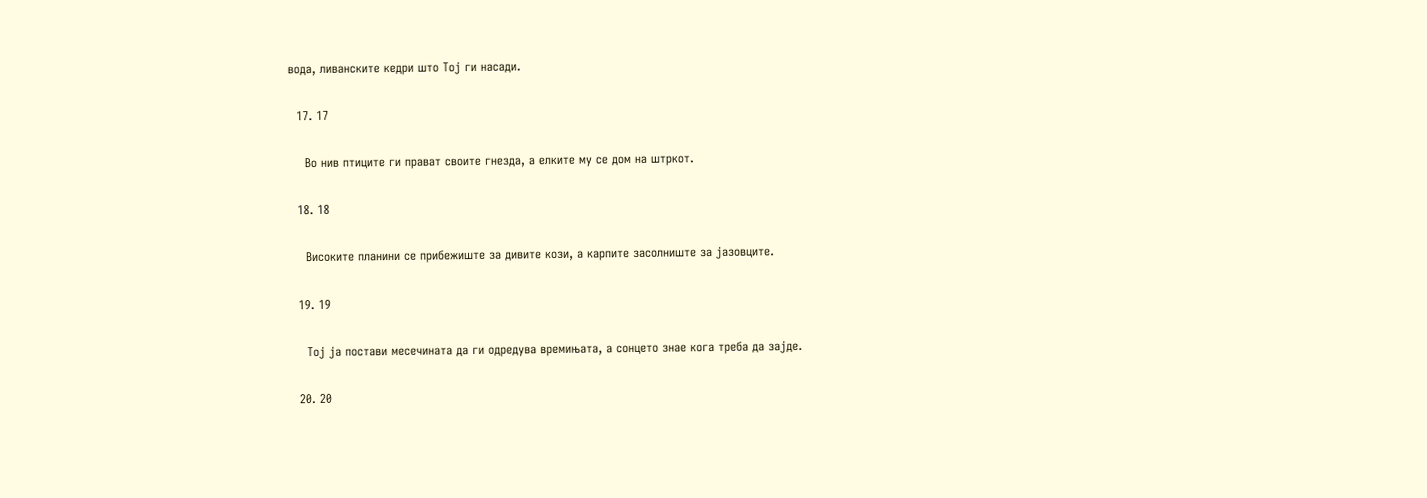вода, ливанските кедри што Тој ги насади.

  17. 17

    Во нив птиците ги прават своите гнезда, а елките му се дом на штркот.

  18. 18

    Високите планини се прибежиште за дивите кози, а карпите засолниште за јазовците.

  19. 19

    Тој ја постави месечината да ги одредува времињата, а сонцето знае кога треба да зајде.

  20. 20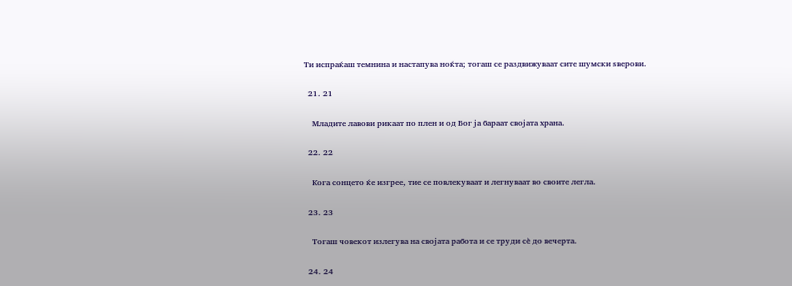Ти испраќаш темнина и настапува ноќта; тогаш се раздвижуваат сите шумски ѕверови.

  21. 21

    Младите лавови рикаат по плен и од Бог ја бараат својата храна.

  22. 22

    Кога сонцето ќе изгрее, тие се повлекуваат и легнуваат во своите легла.

  23. 23

    Тогаш човекот излегува на својата работа и се труди сѐ до вечерта.

  24. 24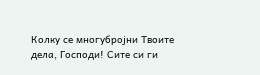Колку се многубројни Твоите дела, Господи! Сите си ги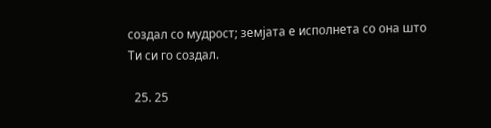создал со мудрост; земјата е исполнета со она што Ти си го создал.

  25. 25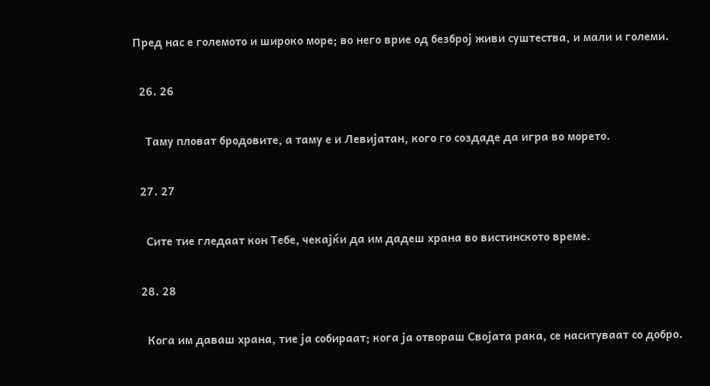Пред нас е големото и широко море; во него врие од безброј живи суштества, и мали и големи.

  26. 26

    Таму пловат бродовите, а таму е и Левијатан, кого го создаде да игра во морето.

  27. 27

    Сите тие гледаат кон Тебе, чекајќи да им дадеш храна во вистинското време.

  28. 28

    Кога им даваш храна, тие ја собираат; кога ја отвораш Својата рака, се наситуваат со добро.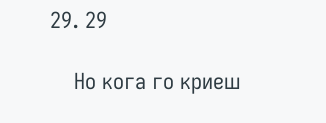29. 29

    Но кога го криеш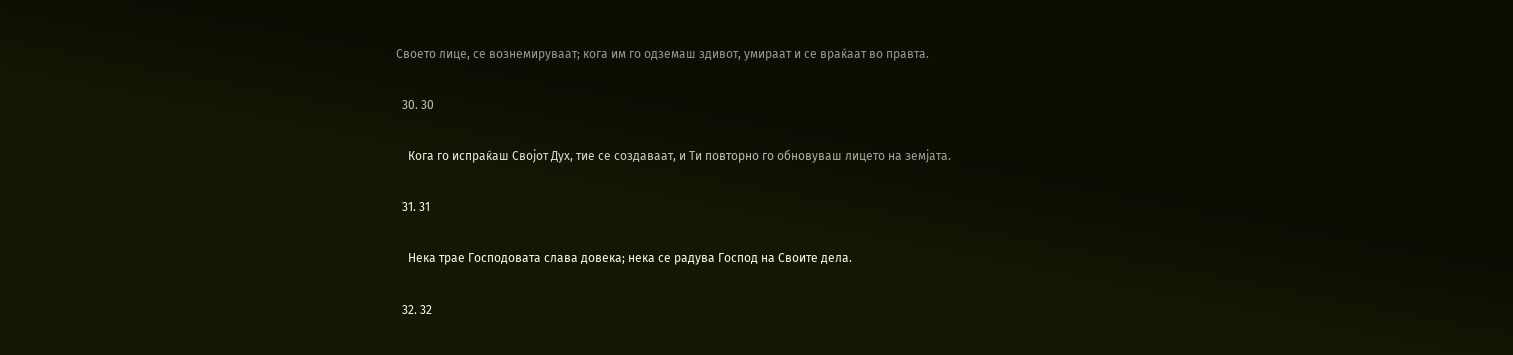Своето лице, се вознемируваат; кога им го одземаш здивот, умираат и се враќаат во правта.

  30. 30

    Кога го испраќаш Својот Дух, тие се создаваат, и Ти повторно го обновуваш лицето на земјата.

  31. 31

    Нека трае Господовата слава довека; нека се радува Господ на Своите дела.

  32. 32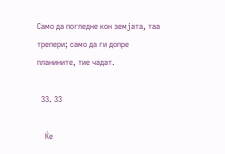Само да погледне кон земјата, таа трепери; само да ги допре планините, тие чадат.

  33. 33

    Ќе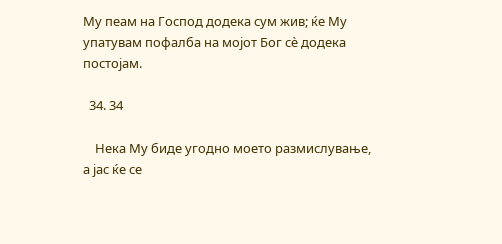Му пеам на Господ додека сум жив; ќе Му упатувам пофалба на мојот Бог сѐ додека постојам.

  34. 34

    Нека Му биде угодно моето размислување, а јас ќе се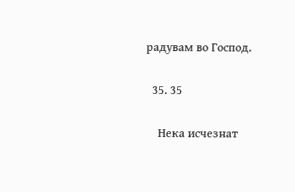радувам во Господ.

  35. 35

    Нека исчезнат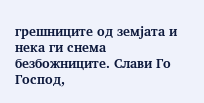грешниците од земјата и нека ги снема безбожниците. Слави Го Господ,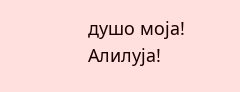душо моја! Алилуја!